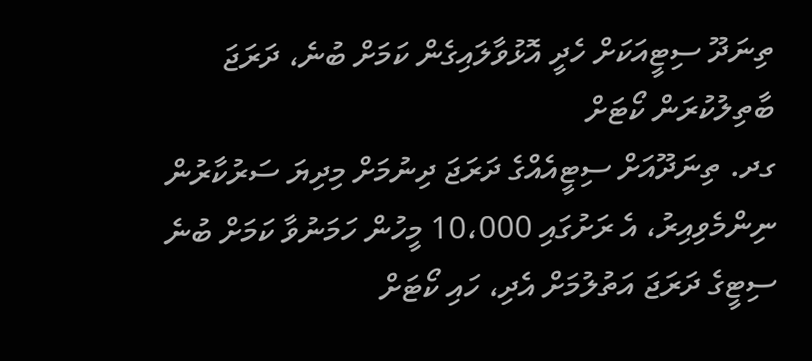ތިނަދޫ ސިޓީއަކަށް ހެދީ އޮޅުވާލައިގެން ކަމަށް ބުނެ، ދަރަޖަ ބާތިލުކުރަން ކޯޓަށް
ގދ. ތިނަދޫއަށް ސިޓީއެއްގެ ދަރަޖަ ދިނުމަށް މިދިޔަ ސަރުކާރުން ނިންމެވިއިރު، އެ ރަށުގައި 10،000 މީހުން ހަމަނުވާ ކަމަށް ބުނެ ސިޓީގެ ދަރަޖަ އަތުލުމަށް އެދި، ހައި ކޯޓަށް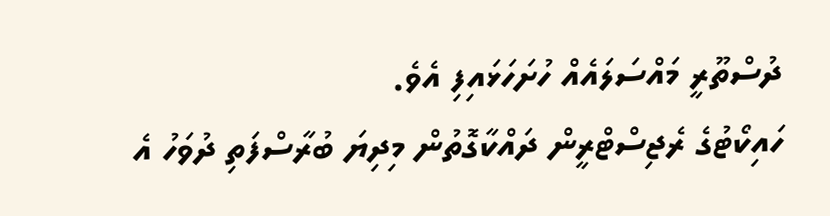ދުސްތޫރީ މައްސަލައެއް ހުށަހަޅައިފި އެވެ.
ހައިކޯޓުގެ ރެޖިސްޓްރީން ދައްކާގޮތުން މިދިޔަ ބުރާސްފަތި ދުވަހު އެ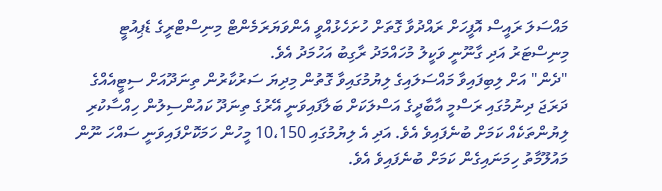މައްސަލަ ރައީސް އޮފީހަށް ރައްދުވާ ގޮތަށް ހުށަހެޅުއްވީ އެންވަޔަރަމެންޓް މިނިސްޓްރީގެ ޑެޕިއުޓީ މިނިސްޓަރު އަދި ގާނޫނީ ވަކީލު މުހައްމަދު ރާގިބު އަހުމަދު އެވެ.
"ދެން" އަށް ލިބިފައިވާ މައްސަލައިގެ ލިޔުމުގައިވާ ގޮތުން މިދިޔަ ސަރުކާރުން ތިނަދޫއަށް ސިޓީއެއްގެ ދަރަޖަ ދިނުމުގައި ރަސްމީ އާބާދީގެ އަސްލަކަށް ބަލާފައިވަނީ އޭރުގެ ތިނަދޫ ކައުންސިލުން ހިއްސާކުރި ލިޔުންތަކެއް ކަމަށް ބުނެފައިވެ އެވެ. އަދި އެ ލިޔުމުގައި 10،150 މީހުން ހަމަކޮށްފައިވަނީ ސައްހަ ނޫން މައުލޫމާތު ހިމަނައިގެން ކަމަށް ބުނެފައިވެ އެވެ.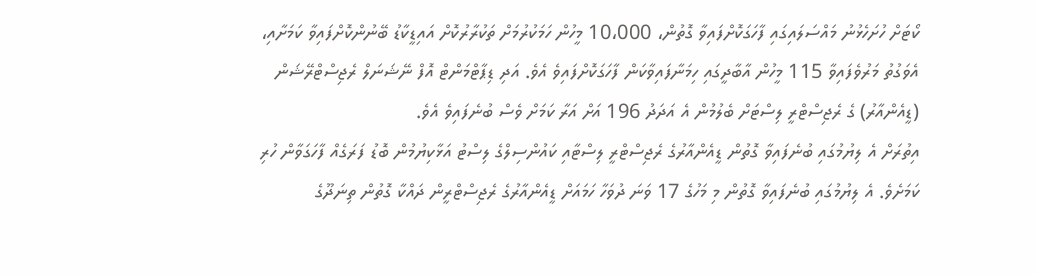ކޯޓަށް ހުށަހެޅުނު މައްސަލައިގައި ފާހަގަކޮށްފައިވާ ގޮތުން، 10،000 މީހުން ހަމަކުރުމަށް ތަކުރާރުކޮށް އައިޑީކާޑު ބޭނުންކޮށްފައިވާ ކަމަށާއި، އެވަގުތު މަރުވެފައިވާ 115 މީހުން އާބާދީގައި ހިމަނާފައިވާކަން ފާހަގަކޮށްފައިވެ އެވެ. އަދި ޑިޕާޓްމަންޓް އޮފް ނޭޝަނަލް ރެޖިސްޓްރޭޝަން (ޑީއެންއާރު) ގެ ރެޖިސްޓްރީ ލިސްޓަށް ބެލުމުން އެ އަދަދު 196 އަށް އަރާ ކަމަށް ވެސް ބުނެފައިވެ އެވެ.
އިތުރަށް އެ ލިޔުމުގައި ބުނެފައިވާ ގޮތުން ޑީއެންއާރުގެ ރެޖިސްޓްރީ ލިސްޓާއި ކައުންސިލްގެ ލިސްޓު އަޅާކިޔުމުން ބޮޑު ފަރަގެއް ފާހަގަވާން ހުރި ކަމަށެވެ. އެ ލިޔުމުގައި ބުނެފައިވާ ގޮތުން މި މަހުގެ 17 ވަނަ ދުވަހާ ހަމައަށް ޑީއެންއާރުގެ ރެޖިސްޓްރީން ދައްކާ ގޮތުން ތިނަދޫގެ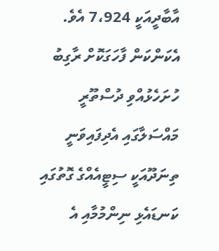އާބާދީއަކީ 7،924 އެވެ.
އެކަންކަން ފާހަގަކޮށް ރާގިބު ހުށަހެޅުއްވި ދުސްތޫރީ މައްސަލާގައި އެދިފައިވަނީ ތިނަދޫއަކީ ސިޓީއެއްގެ ގޮތުގައި ކަނޑައެޅި ނިންމުމާއި އެ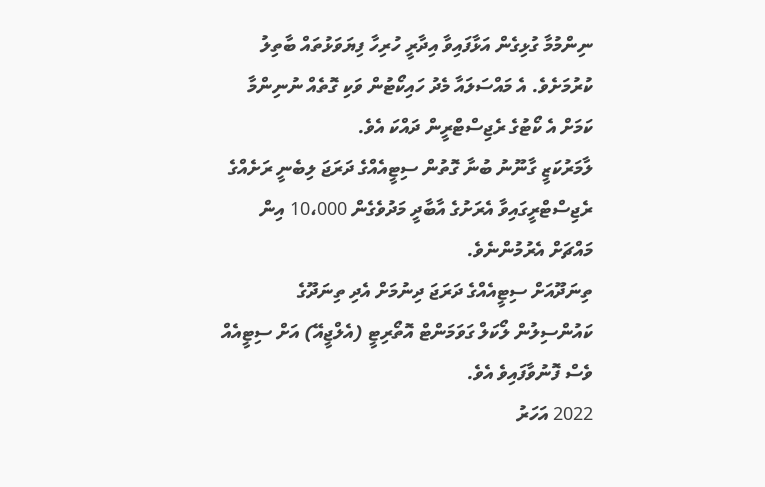ނިންމުމާ ގުޅިގެން އަޅާފައިވާ އިދާރީ ހުރިހާ ފިޔަވަޅުތައް ބާތިލު ކުރުމަށެވެ. އެ މައްސަލައާ މެދު ހައިކޯޓުން ވަކި ގޮތެއް ނުނިންމާ ކަމަށް އެ ކޯޓުގެ ރެޖިސްޓްރީން ދައްކަ އެވެ.
ލާމަރުކަޒީ ގާނޫނު ބުނާ ގޮތުން ސިޓީއެއްގެ ދަރަޖަ ލިބެނީ ރަށެއްގެ ރެޖިސްޓްރީގައިވާ އެރަށުގެ އާބާދީ މަދުވެގެން 10،000 އިން މައްޗަށް އެރުމުންނެވެ.
ތިނަދޫއަށް ސިޓީއެއްގެ ދަރަޖަ ދިނުމަށް އެދި ތިނަދޫގެ ކައުންސިލުން ލޯކަލް ގަވަމަންޓް އޮތޯރިޓީ (އެލްޖީއޭ) އަށް ސިޓީއެއް ވެސް ފޮނުވާފައިވެ އެވެ.
2022 އަހަރު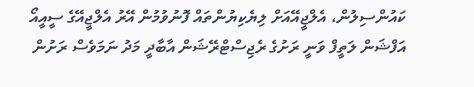ކައުންސިލުން، އެލްޖީއޭއަށް ލިޔެކިޔުންތައް ފޮނުވުމުން އޭރު އެލްޖީއޭގެ ސީއީއޯ އަފްޝަން ލަތީފް ވަނީ ރަށުގެ ރެޖިސްޓްރޭޝަން އާބާދީ މަދު ނަމަވެސް ރަށުން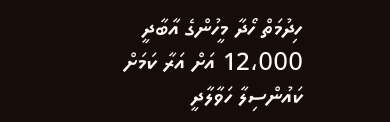ހިދުމަތް ހޯދާ މީހުންގެ އާބާދީ 12،000 އަށް އަރާ ކަމަށް ކައުންސިލާ ހަވާލާދީ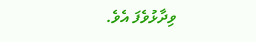ވިދާޅުވެފަ އެވެ.